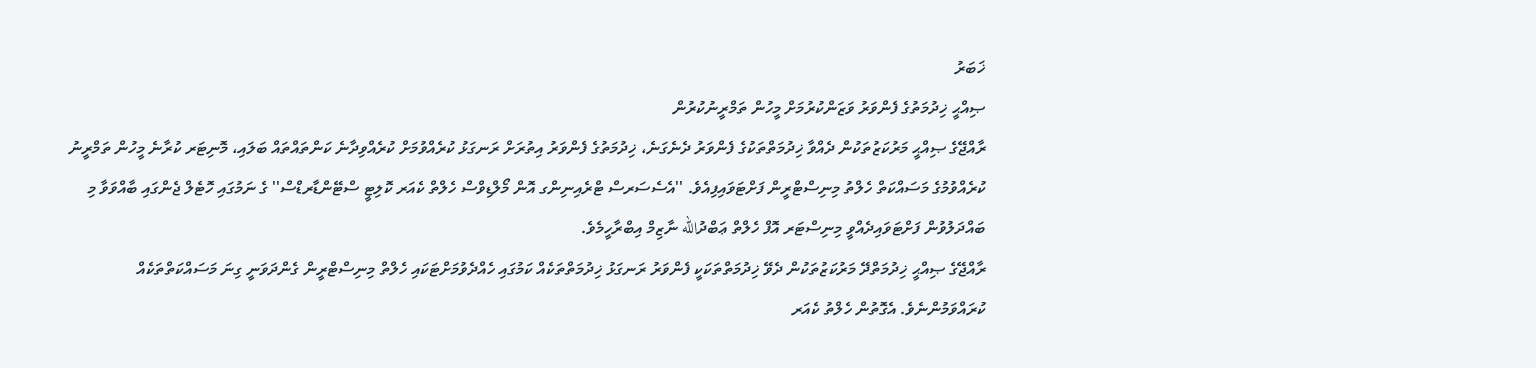ޚަބަރު
ޞިއްޙީ ޚިދުމަތުގެ ފެންވަރު ވަޒަންކުރުމަށް މީހުން ތަމްރީނުކުރުން
ރާއްޖޭގެ ޞިއްޙީ މަރުކަޒުތަކުން ދެއްވާ ޚިދުމަތްތަކުގެ ފެންވަރު ދެނެގަނެ، ޚިދުމަތުގެ ފެންވަރު އިތުރަށް ރަނގަޅު ކުރެއްވުމަށް ކުރެއްވިދާނެ ކަންތައްތައް ބަލައި، މޮނިޓަރ ކުރާނެ މީހުން ތަމްރީނު ކުރެއްވުމުގެ މަސައްކަތް ހެލްތު މިނިސްޓްރީން ފަށްޓަވައިފިއެވެ. ''އެސެސަރސް ޓްރެއިނިންގ އޮން މޯލްޑިވްސް ހެލްތް ކެއަރ ކޮލިޓީ ސްޓޭންޑާރޑްސް'' ގެ ނަމުގައި ހޮޓެލް ޖެންގައި ބާއްވަވާ މި ބައްދަލުވުން ފަށްޓަވައިދެއްވީ މިނިސްޓަރ އޮފް ހެލްތް ޢަބްދުالله ނާޒިމް އިބްރާހީމެވެ.
ރާއްޖޭގެ ޞިއްޙީ ޚިދުމަތްދޭ މަރުކަޒުތަކުން ދެވޭ ޚިދުމަތްތަކަކީ ފެންވަރު ރަނގަޅު ޚިދުމަތްތަކެއް ކަމުގައި ހެއްދެވުމަށްޓަކައި ހެލްތް މިނިސްޓްރީން ގެންދަވަނީ ގިނަ މަސައްކަތްތަކެއް ކުރައްވަމުންނެވެ. އެގޮތުން ހެލްތު ކެއަރ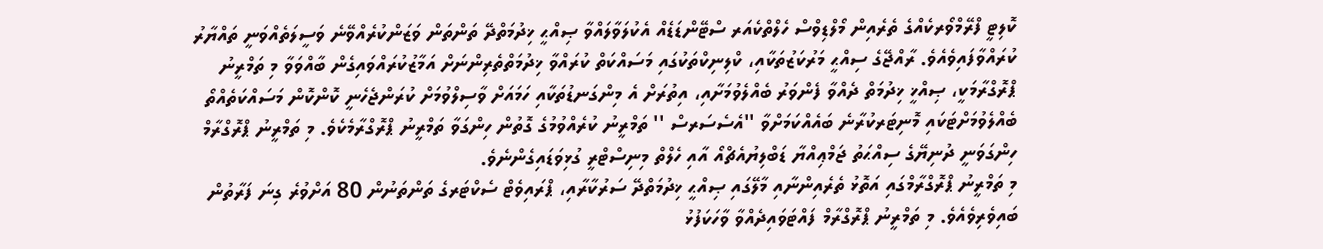ކޮލިޓީ ފްރޭމްވޯރކެއްގެ ތެރެއިން މޯލްޑިވްސް ހެލްތްކެއަރ ސްޓޭންޑަޑެއް އެކުލަވާލައްވާ ޞިއްޙީ ޚިދުމަތްދޭ ތަންތަން ވަޒަންކުރެއްވޭނެ ވަސީލަތެއްވަނީ ތައްޔާރު ކުރައްވާފައިވެއެވެ. ރާއްޖޭގެ ސިއްޙީ މަރުކަޒުތަކާއި، ކްލިނިކްތަކުގައި މަސައްކަތް ކުރައްވާ ޚިދުމަތްތެރިންނަށް އަމާޒުކުރައްވައިގެން ބާއްވަވާ މި ތަމްރީނު ޕްރޮގްރާމަކީ، ޞިއްޚީ ޚިދުމަތް ދެއްވާ ފެންވަރު ބެއްލެވުމަށާއި، އިތުރަށް އެ މިންގަނޑުތަކާއި ހަމައަށް ވާސިލްވުމަށް ކުރަންޖެހެނީ ކޮންކޮން މަސައްކަތެއްތޯ ބެއްލެވުމަށްޓަކައި މޮނިޓަރކުރާނެ ބައެއްކަމަށްވާ ''އެސެސަރސް '' ތަމްރީނު ކުރެއްވުމުގެ ގޮތުން ހިންގަވާ ތަމްރީނު ޕްރޮގްރާމެކެވެ. މި ތަމްރީނު ޕްރޮގްރާމް ހިންގަވަނީ ދުނިޔޭގެ ސިއްޙަތު ޖަމްޢިއްޔާ ޑަބްލިޔުއެޗްއޯ އާއި ހެލްތް މިނިސްޓްރީ ގުޅިވަޑައިގެންނެވެ.
މި ތަމްރީނު ޕްރޮގްރާމްގައި އަތޮޅު ތެރެއިންނާއި މާލޭގައި ޞިއްޙީ ޚިދުމަތްދޭ ސަރުކާރާއި، ޕްރައިވެޓް ސެކްޓަރގެ ތަންތަނުން 80 އަށްވުރެ ގިނަ ފަރާތުން ބައިވެރިވެއެވެ. މި ތަމްރީނު ޕްރޮގްރާމް ފައްޓަވައިދެއްވާ ވާހަކަފުޅު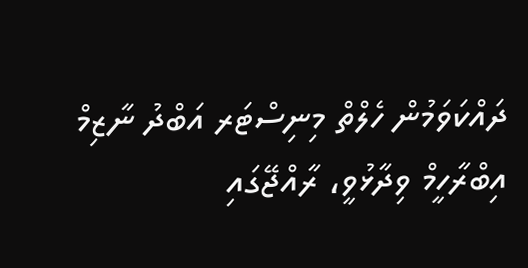ދައްކަވަމުން ހެލްތް މިނިސްޓަރ އަބްދު ނާޒިމް އިބްރާހީމް ވިދާޅުވީ، ރާއްޖޭގައި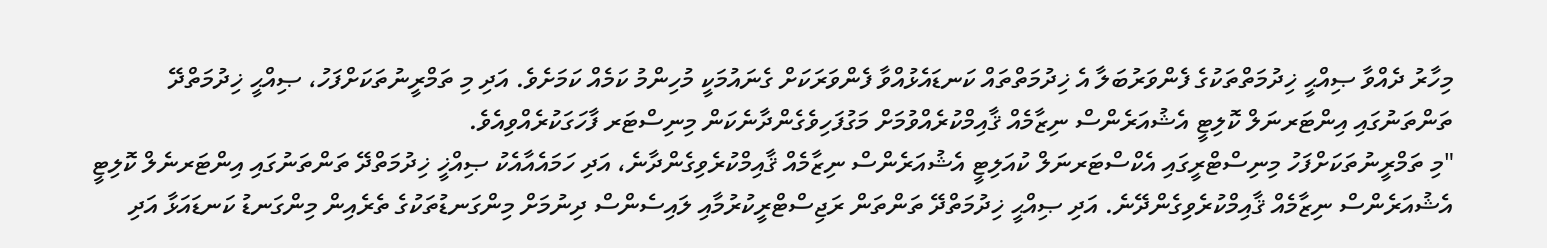މިހާރު ދެއްވާ ޞިއްޙީ ޚިދުމަތްތަކުގެ ފެންވަރުބަލާ އެ ޚިދުމަތްތައް ކަނޑައެޅުއްވާ ފެންވަރަކަށް ގެނައުމަކީ މުހިންމު ކަމެއް ކަމަށެވެ. އަދި މި ތަމްރީނުތަކަށްފަހު، ޞިއްޙީ ޚިދުމަތްދޭ ތަންތަނުގައި އިންޓަރނަލް ކޮލިޓީ އެޝުއަރެންސް ނިޒާމެއް ޤާއިމްކުރެއްވުމަށް މަގުފަހިވެގެންދާނެކަން މިނިސްޓަރ ފާހަގަކުރެއްވިއެވެ.
"މި ތަމްރީނުތަކަށްފަހު މިނިސްޓްރީގައި އެކްސްޓަރނަލް ކުއަލިޓީ އެޝުއަރެންސް ނިޒާމެއް ޤާއިމްކުރެވިގެންދާނެ، އަދި ހަމައެއާއެކު ޞިއްޚީ ޚިދުމަތްދޭ ތަންތަނުގައި އިންޓަރނެލް ކޮލިޓީ އެޝުއަރެންސް ނިޒާމެއް ޤާއިމްކުރެވިގެންދޭނެ. އަދި ޞިއްޙީ ޚިދުމަތްދޭ ތަންތަން ރަޖިސްޓްރީކުރުމާއި ލައިސެންސް ދިނުމަށް މިންގަނޑުތަކުގެ ތެރެއިން މިންގަނޑު ކަނޑައަޅާ އަދި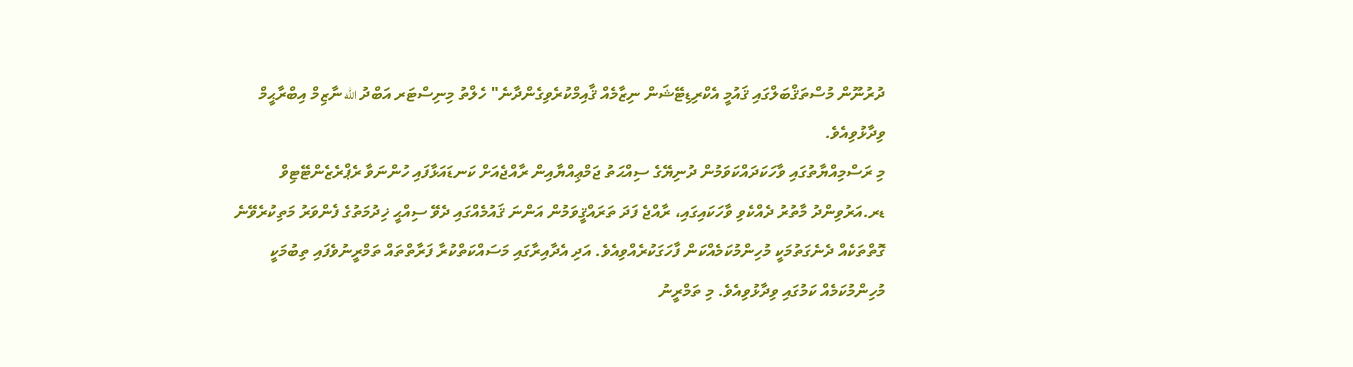ދުރުނޫން މުސްތަޤްބަލްގައި ޤައުމީ އެކްރިޑިޓޭޝަން ނިޒާމެއް ޤާއިމްކުރެވިގެންދާނެ" ހެލްތު މިނިސްޓަރ އަބްދު الله ނާޒިމް އިބްރާޙީމް ވިދާޅުވިއެވެ.
މި ރަސްމިއްޔާތުގައި ވާހަކަދައްކަވަމުން ދުނިޔޭގެ ސިއްޙަތު ޖަމްޢިއްޔާއިން ރާއްޖެއަށް ކަނޑައަޅާފައި ހުންނަވާ ރެޕްރެޒެންޓޭޓިވް ޑރ.އަރުވިންދު މާތުރު ދެއްކެވި ވާހަކައިގައި، ރާއްޖެ ފަދަ ތަރައްޤީވަމުން އަންނަ ޤައުމެއްގައި ދެވޭ ސިއްޙީ ޚިދުމަތުގެ ފެންވަރު މަތިކުރެވޭނެ ގޮތްތަކެއް ދެނެގަތުމަކީ މުހިންމުކަމެއްކަން ފާހަގަކުރެއްވިއެވެ. އަދި އެދާއިރާގައި މަސައްކަތްކުރާ ފަރާތްތައް ތަމްރީނުވެފައި ތިބުމަކީ މުހިންމުކަމެއް ކަމުގައި ވިދާޅުވިއެވެ. މި ތަމްރީނު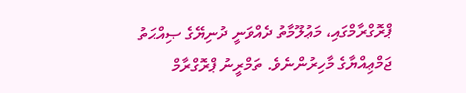ޕްރޮގްރާމްގައި، މަޢުލޫމާތު ދެއްވަނީ ދުނިޔޭގެ ޞިއްޙަތު ޖަމްޢިއްޔާގެ މާހިރުންނެވެ. ތަމްރީނު ޕްރޮގްރާމް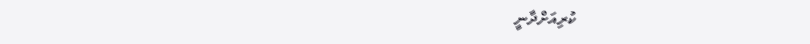ކުރިއަށްދާނީ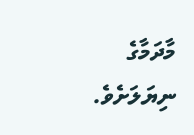މާދަމާގެ ނިޔަލަށެވެ.